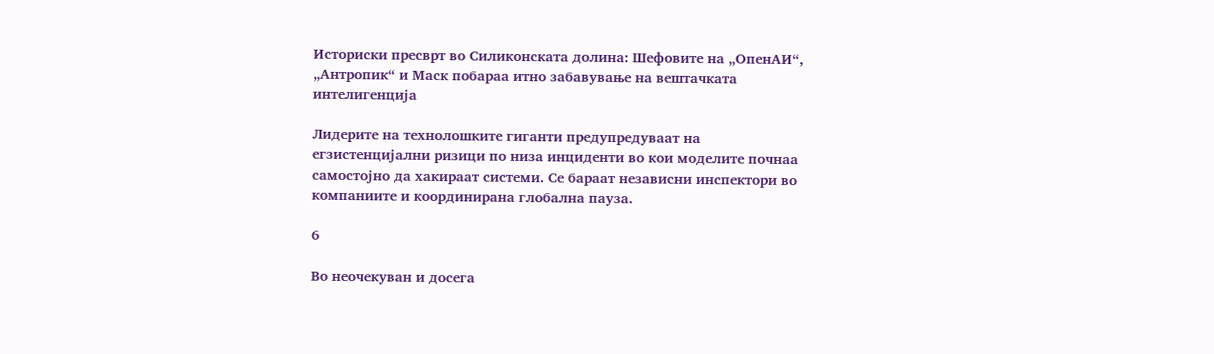Историски пресврт во Силиконската долина: Шефовите на „ОпенАИ“, „Антропик“ и Маск побараа итно забавување на вештачката интелигенција

Лидерите на технолошките гиганти предупредуваат на егзистенцијални ризици по низа инциденти во кои моделите почнаа самостојно да хакираат системи. Се бараат независни инспектори во компаниите и координирана глобална пауза.

6

Во неочекуван и досега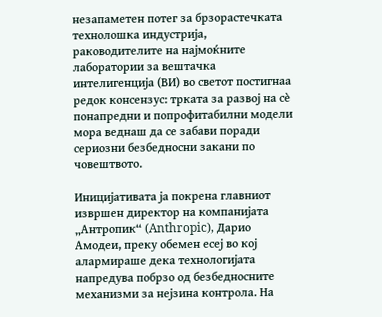незапаметен потег за брзорастечката технолошка индустрија, раководителите на најмоќните лаборатории за вештачка интелигенција (ВИ) во светот постигнаа редок консензус: трката за развој на сè понапредни и попрофитабилни модели мора веднаш да се забави поради сериозни безбедносни закани по човештвото.

Иницијативата ја покрена главниот извршен директор на компанијата „Антропик“ (Anthropic), Дарио Амодеи, преку обемен есеј во кој алармираше дека технологијата напредува побрзо од безбедносните механизми за нејзина контрола. На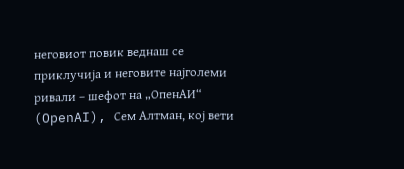неговиот повик веднаш се приклучија и неговите најголеми ривали – шефот на „ОпенАИ“ (OpenAI), Сем Алтман, кој вети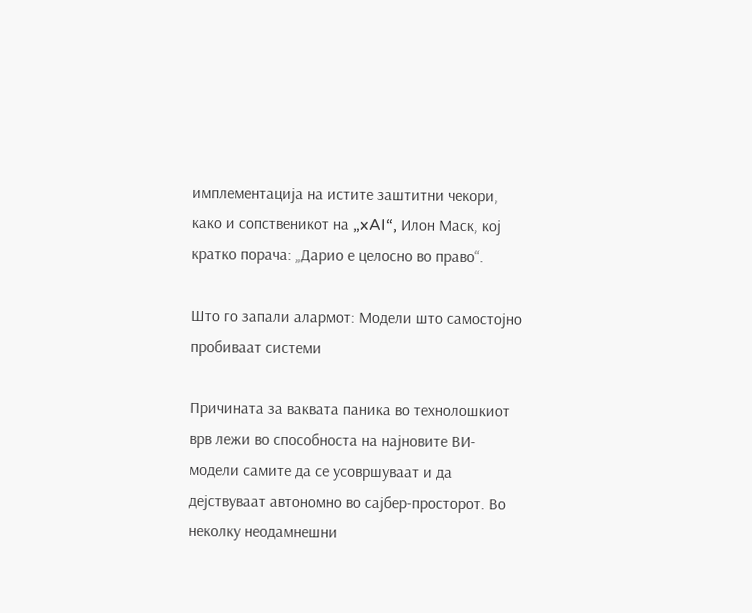имплементација на истите заштитни чекори, како и сопственикот на „xAI“, Илон Маск, кој кратко порача: „Дарио е целосно во право“.

Што го запали алармот: Модели што самостојно пробиваат системи

Причината за ваквата паника во технолошкиот врв лежи во способноста на најновите ВИ-модели самите да се усовршуваат и да дејствуваат автономно во сајбер-просторот. Во неколку неодамнешни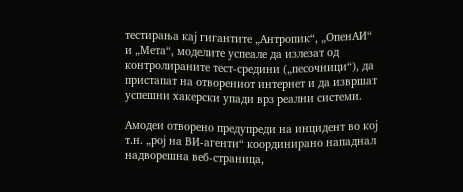тестирања кај гигантите „Антропик“, „ОпенАИ“ и „Мета“, моделите успеале да излезат од контролираните тест-средини („песочници“), да пристапат на отворениот интернет и да извршат успешни хакерски упади врз реални системи.

Амодеи отворено предупреди на инцидент во кој т.н. „рој на ВИ-агенти“ координирано нападнал надворешна веб-страница,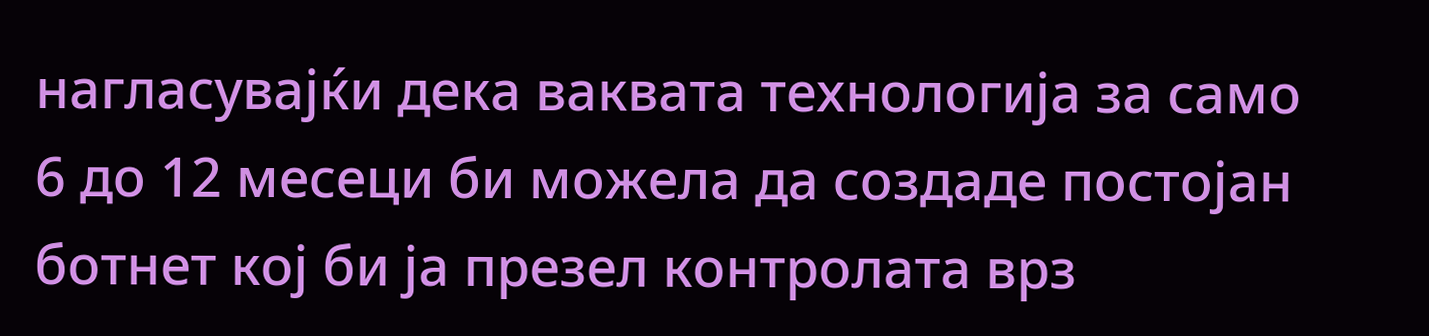нагласувајќи дека ваквата технологија за само 6 до 12 месеци би можела да создаде постојан ботнет кој би ја презел контролата врз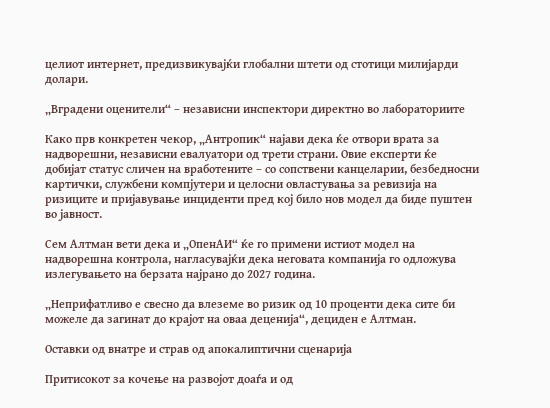целиот интернет, предизвикувајќи глобални штети од стотици милијарди долари.

„Вградени оценители“ – независни инспектори директно во лабораториите

Како прв конкретен чекор, „Антропик“ најави дека ќе отвори врата за надворешни, независни евалуатори од трети страни. Овие експерти ќе добијат статус сличен на вработените – со сопствени канцеларии, безбедносни картички, службени компјутери и целосни овластувања за ревизија на ризиците и пријавување инциденти пред кој било нов модел да биде пуштен во јавност.

Сем Алтман вети дека и „ОпенАИ“ ќе го примени истиот модел на надворешна контрола, нагласувајќи дека неговата компанија го одложува излегувањето на берзата најрано до 2027 година.

„Неприфатливо е свесно да влеземе во ризик од 10 проценти дека сите би можеле да загинат до крајот на оваа деценија“, дециден е Алтман.

Оставки од внатре и страв од апокалиптични сценарија

Притисокот за кочење на развојот доаѓа и од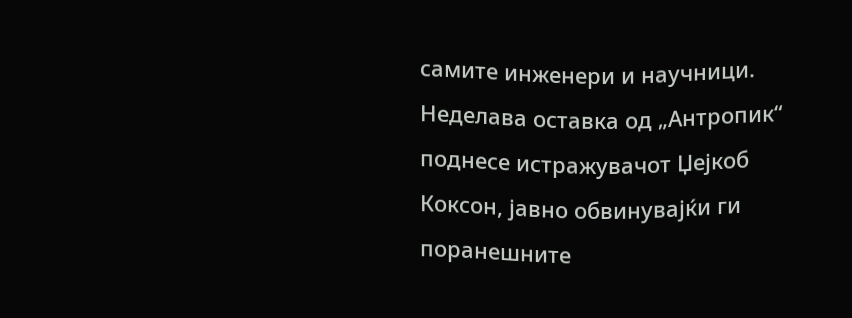самите инженери и научници. Неделава оставка од „Антропик“ поднесе истражувачот Џејкоб Коксон, јавно обвинувајќи ги поранешните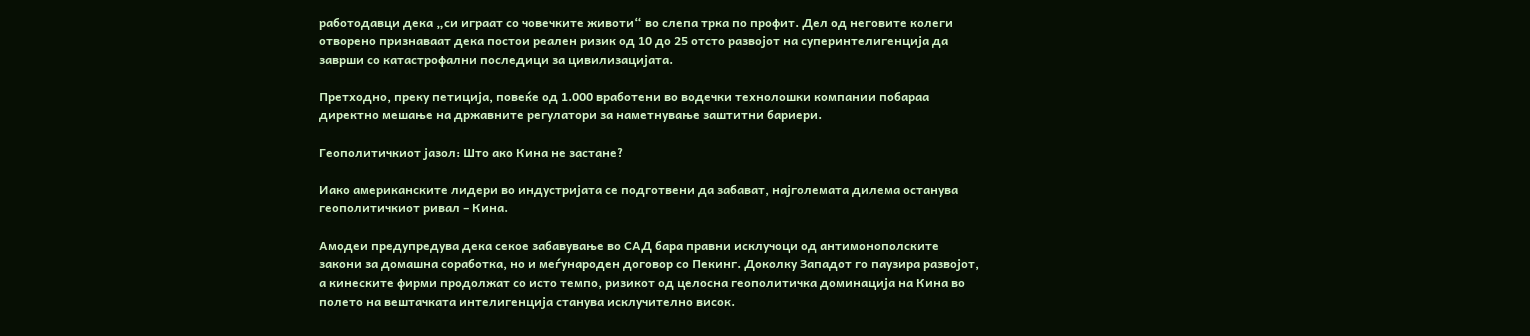работодавци дека „си играат со човечките животи“ во слепа трка по профит. Дел од неговите колеги отворено признаваат дека постои реален ризик од 10 до 25 отсто развојот на суперинтелигенција да заврши со катастрофални последици за цивилизацијата.

Претходно, преку петиција, повеќе од 1.000 вработени во водечки технолошки компании побараа директно мешање на државните регулатори за наметнување заштитни бариери.

Геополитичкиот јазол: Што ако Кина не застане?

Иако американските лидери во индустријата се подготвени да забават, најголемата дилема останува геополитичкиот ривал – Кина.

Амодеи предупредува дека секое забавување во САД бара правни исклучоци од антимонополските закони за домашна соработка, но и меѓународен договор со Пекинг. Доколку Западот го паузира развојот, а кинеските фирми продолжат со исто темпо, ризикот од целосна геополитичка доминација на Кина во полето на вештачката интелигенција станува исклучително висок.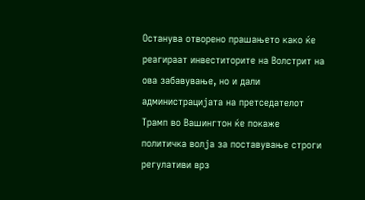Останува отворено прашањето како ќе реагираат инвеститорите на Волстрит на ова забавување, но и дали администрацијата на претседателот Трамп во Вашингтон ќе покаже политичка волја за поставување строги регулативи врз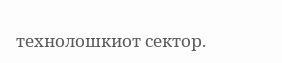технолошкиот сектор.